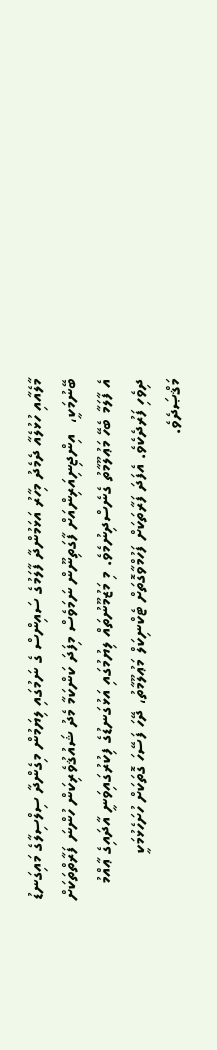މާލެއާއި ހުޅުލެއާ ދެމެދު މިހާރު އަޅަމުންދާ ފާލަމުގެ ސައިންސް ގެ ނަމުގައި ލިޔަމުން މިގެންދާ ސިލްސިލާގެ މައިގަނޑު ބޭނުމަކީ،  އިންޖިނިއަރިންއަށް ފާގަތިނޫން ނަމަވެސް މިފަދަ ކަންކަމާ މެދު ޝައުޤުވެރިކަން ހުންނަ ފަރާތްތަކަށް އެ ފާލަމާ ބެހޭ މަޢުލޫމާތު ގެނެސްދިނުމެވެ. މި މަޒުމޫނުތައް ލިޔުމުގައި އަޅުގަނޑުގެ ފިކުރުގައިވަނީ އާދައިގެ ޢާއްމު ދިވެހި ފަރުދެކެވެ. އެފަދަ ފަރާތަކަށް ފަހުމްވާގޮތަށް ޓެކްނިކަލް މަޢުލޫމާތު، ދޭހަ ފަސޭހަ ގޮތަކަށް ހުށަހެޅުމަކީ މަޤްޞަދެވެ.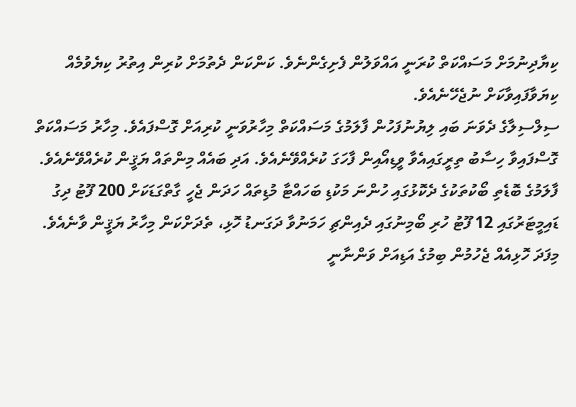ކިޔާދިނުމަށް މަސައްކަތް ކުރަނީ އައްވަލުން ފެށިގެންނެވެ. ކަންކަން ދެތުމަށް ކުރިން އިތުރު ކިޔެވުމެއް ކިޔަވާފައިވާކަށް ނުޖެހޭނެއެވެ.
ސިލްސިލާގެ ދެވަނަ ބައި ލިޔުނުފަހުން ފާލަމުގެ މަސައްކަތް މިހާރުވަނީ ކުރިއަށް ގޮސްފައެވެ. މިހާރު މަސައްކަތް ގޮސްފައިވާ ހިސާބު ތިރީގައިއެވާ ވީޑިއޯއިން ފާހަގަ ކުރެއްވޭނެއެވެ. އަދި ބައެއް މިންތައް ޔަޤީން ކުރެއްވޭނެއެވެ. ފާލަމުގެ ބޮޑެތި ބޯކުތަކުގެ ދެކޮޅުގައި ހުންނަ މަކުޑި ބަހައްޓާ މުޑިތައް ހަދަން ޖެހީ ގާތްގަޑަކަށް 200 ފޫޓު ދިގު ޑައިމީޓަރުގައި 12 ފޫޓު ހުރި ބޯމިނުގައި ދެއިންޗި ހަމަނުވާ ދަގަނޑު ހޮޅި، ތެދަށްކަން މިހާރު ޔަޤީން ވާނެއެވެ. މިފަދަ ހޮޅިއެއް ޖެހުމުން ބިމުގެ އަޑިއަށް ވަންނާނީ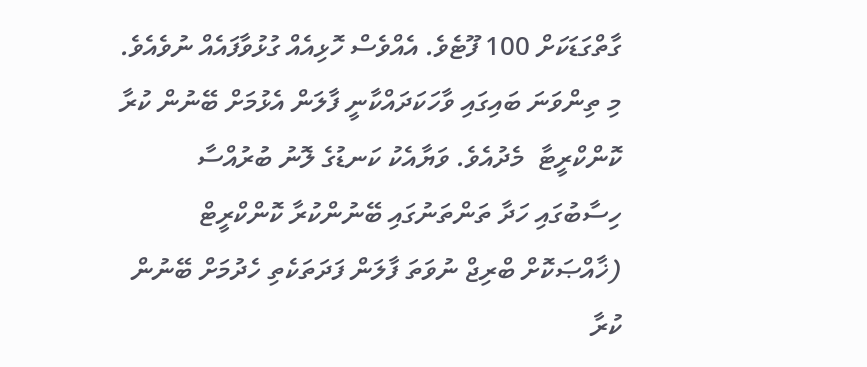ގާތްގަޑަކަށް 100 ފޫޓެވެ. އެއްވެސް ހޮޅިއެއް ގުޅުވާފައެއް ނުވެއެވެ.
މި ތިންވަނަ ބައިގައި ވާހަކަދައްކާނީ ފާލަން އެޅުމަށް ބޭނުން ކުރާ ކޮންކްރީޓާ  މެދުއެވެ. ވަޔާއެކު ކަނޑުގެ ލޮނު ބުރުއްސާ ހިސާބުގައި ހަދާ ތަންތަނުގައި ބޭނުންކުރާ ކޮންކްރީޓް (ޚާއްޞަކޮށް ބްރިޖް ނުވަތަ ފާލަން ފަދަތަކެތި ހެދުމަށް ބޭނުން ކުރާ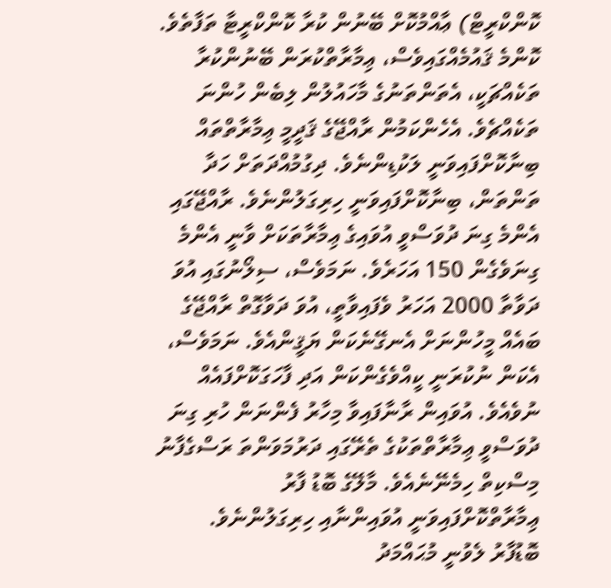ކޮންކްރީޓް) ޢާއްމުކޮށް ބޭނުން ކުރާ ކޮންކްރީޓާ ތަފާތެވެ.
ކޮންމެ ޤައުމެއްގައިވެސް، ޢިމާރާތްކުރަން ބޭނުންކުރާ ތަކެއްޗަކީ، އެތަންތަނުގެ މާހައުލުން ލިބެން ހުންނަ ތަކެއްޗެވެ. އެހެންކަމުން ރާއްޖޭގެ ޤަދީމީ ޢިމާރާތްތައް ބިނާކޮށްފައިވަނީ ލަކުޑިންނެވެ. ދިގުމުއްދަތަށް ހަދާ ތަންތަން، ބިނާކޮށްފައިވަނީ ހިރިގަލުންނެވެ. ރާއްޖޭގައި އެންމެ ގިނަ ދުވަސްވީ އުވައިގެ ޢިމާރާތަކަށް ވާނީ އެންމެ ގިނަވެގެން 150 އަހަރެވެ. ނަމަވެސް، ސިލޯނުގައި އުވަ ދަވާތާ 2000 އަހަރު ވެފައިވާތީ، އުވަ ދަވާގޮތް ރާއްޖޭގެ ބައެއް މީހުންނަށް އެނގޭނެކަން ޔަޤީންއެވެ. ނަމަވެސް، އެކަން ނުކުރަނީ ކީއްވެގެންކަން އަދި ފާހަގަކޮށްފައެއް ނުވެއެވެ. އުވައިން ރާނާފައިވާ މިހާރު ފެންނަން ހުރި ގިނަ ދުވަސްވީ ޢިމާރާތްތަކުގެ ތެރޭގައި ދަރުމަވަންތަ ރަސްގެފާނު މިސްކިތް ހިމެނޭނެއެވެ. މާލޭގެ ބޮޑު ފާރު ޢިމާރާތްކޮށްފައިވަނީ އުވައިންނާއި ހިރިގަލުންނެވެ. ބޮޑުފާރު ލެވުނީ މުޙައްމަދު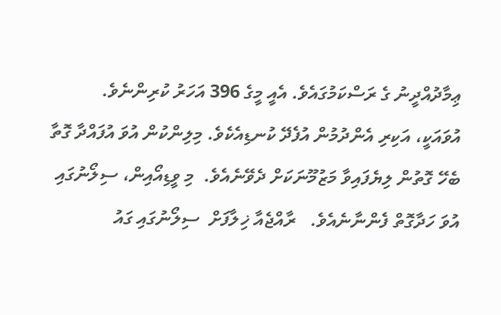ޢިމާދުއްދީނު ގެ ރަސްކަމުގައެވެ. އެއީ މީގެ 396 އަހަރު ކުރިންނެވެ.
އުވައަކީ، އަކިރި އެންދުމުން އުފެދޭ ކުނޑިއެކެވެ. މިލިންކުން އުވަ އުފައްދާ ގޮތާ ބެހޭ ގޮތުން ލިޔެފައިވާ މަޒުމޫނަކަށް ދެވޭނެއެވެ.  މި ވީޑިއޯއިން، ސިލޯނުގައި އުވަ ހަދާގޮތް ފެންނާނެއެވެ.   ރާއްޖެއާ ޚިލާފަށް  ސިލޯނުގައި ގައު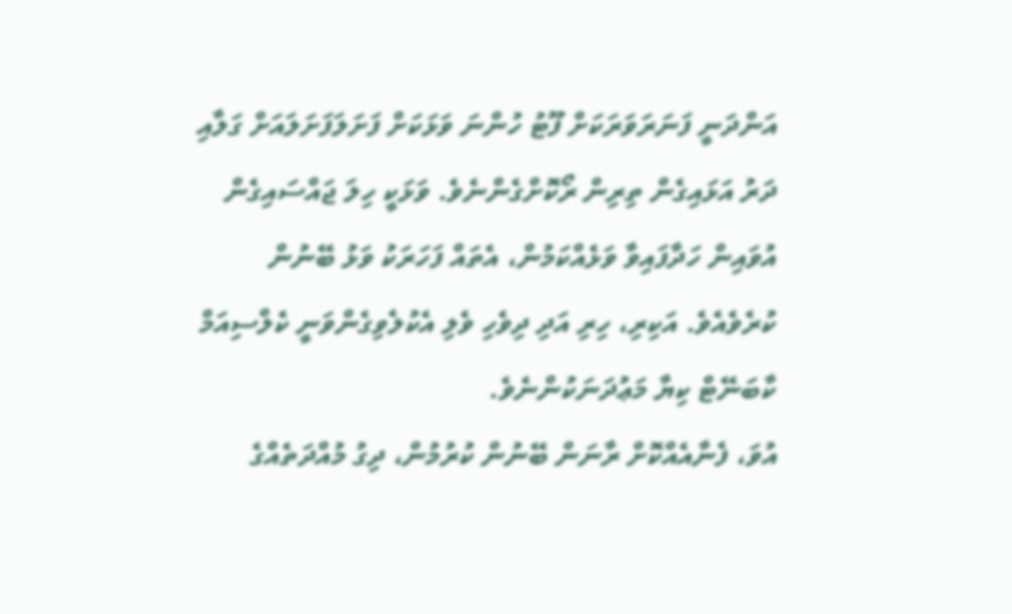އަންދަނީ ފަނަރަވަރަކަށް ފޫޓު ހުންނަ ވަޅަކަށް ފަށަލަފަށަލައަށް ގަލާއި ދަރު އަޅައިގެން ތިރިން ރޯކޮށްގެންނެވެ. ވަޅަކީ ހިލަ ޖައްސައިގެން އުވައިން ހަދާފައިވާ ވަޅެއްކަމުން، އެތައް ފަހަރަކު ވަޅު ބޭނުން ކުރެވެއެވެ. އަކިރި، ހިރި އަދި ދިވެހި ވެލި އެކުލެވިގެންވަނީ ކެލްސިއަމް ކާބަނޭޓް ކިޔާ މަޢުދަނަކުންނެވެ.
އުވަ، ފެނާއެއްކޮށް ރާނަން ބޭނުން ކުރުމުން، ދިގު މުއްދަތެއްގެ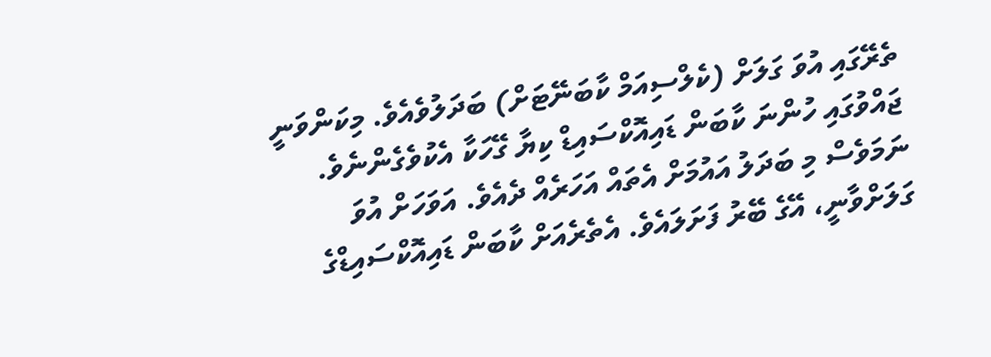ތެރޭގައި އުވަ ގަލަށް (ކެލްސިއަމް ކާބަނޭޓަށް) ބަދަލުވެއެވެ. މިކަންވަނީ ޖައްވުގައި ހުންނަ ކާބަން ޑައިއޮކްސައިޑް ކިޔާ ގޭހަކާ އެކުވެގެންނެވެ. ނަމަވެސް މި ބަދަލު އައުމަށް އެތައް އަހަރެއް ދެއެވެ. އަވަހަށް އުވަ ގަލަށްވާނީ، އޭގެ ބޭރު ފަށަލައެވެ. އެތެރެއަށް ކާބަން ޑައިއޮކްސައިޑްގެ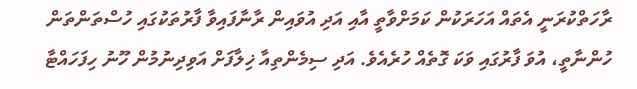ރާހަތްކުރަނީ އެތައް އަހަރަކުން ކަމަށްވާތީ އާއި އަދި އުވައިން ރާނާފައިވާ ފާރުތަކުގައި ހުސްތަންތަން ހުންނާތީ، އުވަ ފާރުގައި ވަކަ ގޮތެއް ހުރެއެވެ. އަދި ސިމެންތިއާ ޚިލާފަށް އަވިދިނުމުން ހޫނު ހިފަހައްޓާ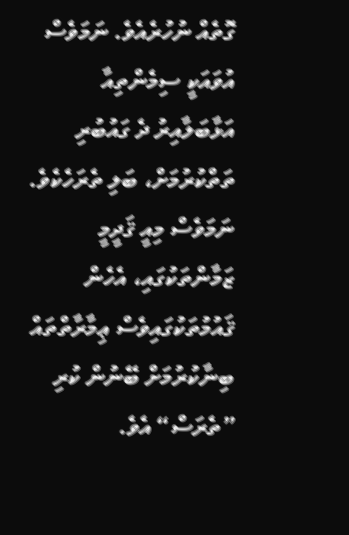ގޮތެއް ނުހުރެއެވެ. ނަމަވެސް އުވައަކީ ސިމެންތިއާ އަޅާބަލާއިރު ދެ ގައުބުރި ތަތްކުރުމަށް، ބަލި ތެރަހެކެވެ.  ނަމަވެސް މިއީ ޤަދީމީ ޒަމާންތަކުގައި، އެހެން ޤައުމުތަކުގައިވެސް ޢިމާރާތްތައް ބިނާކުރުމަށް ބޭނުން ކުރި ”ތެރަސް“ އެވެ.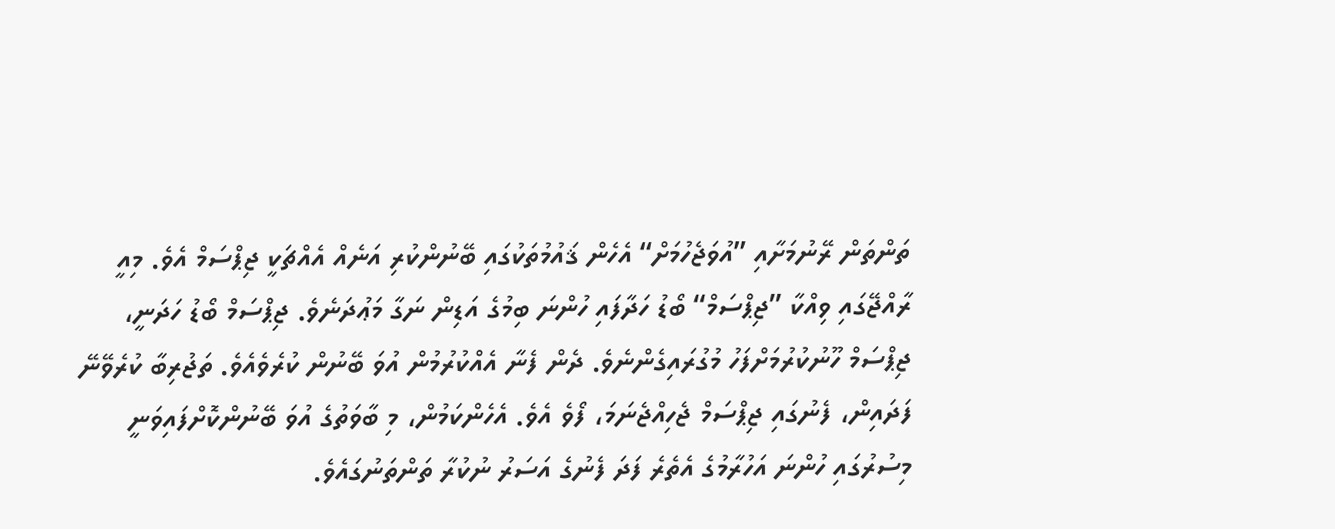ތަންތަން ރޭނުމަށާއި ”އުވަޖެހުމަށް“ އެހެން ޤައުމުތަކުގައި ބޭނުންކުރި އަނެއް އެއްޗަކީ ޖިޕްސަމް އެވެ. މިއީ ރާއްޖޭގައި ވިއްކާ ”ޖިޕްސަމް“ ބޯޑު ހަދާފައި ހުންނަ ބިމުގެ އަޑިން ނަގާ މަޢުދަނެވެ. ޖިޕްސަމް ބޯޑު ހަދަނީ، ޖިޕްސަމް ހޫނުކުރުމަށްފަހު މުގުރައިގެންނެވެ. ދެން ފެނާ އެއްކުރުމުން އުވަ ބޭނުން ކުރެވެއެވެ. ތަޖުރިބާ ކުރެވޭނޭ ފަދައިން، ފެނުގައި ޖިޕްސަމް ޖެހިއްޖެނަމަ، ފޯވެ އެވެ. އެހެންކަމުން، މި ބާވަތުގެ އުވަ ބޭނުންކޮށްފައިވަނީ މިސުރުގައި ހުންނަ އަހުރާމުގެ އެތެރެ ފަދަ ފެނުގެ އަސަރު ނުކުރާ ތަންތަނުގައެވެ.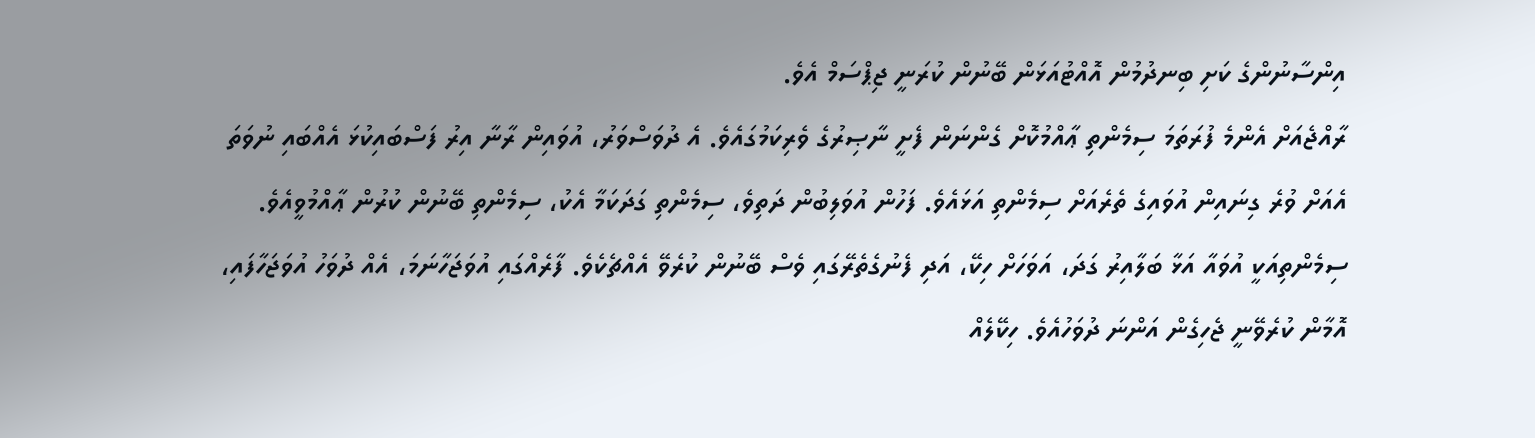އިންސާނުންގެ ކަށި ބިނދުމުން އޮއްޓުއަޅަން ބޭނުން ކުރަނީ ޖިޕްސަމް އެވެ.
ރާއްޖެއަށް އެންމެ ފުރަތަމަ ސިމެންތި ޢާއްމުކޮށް ގެންނަން ފެށީ ނާޞިރުގެ ވެރިކަމުގައެވެ. އެ ދުވަސްވަރު، އުވައިން ރާނާ އިރު ފަސްބައިކުޅަ އެއްބައި ނުވަތަ އެއަށް ވުރެ ގިނައިން އުވައިގެ ތެރެއަށް ސިމެންތި އަޅައެވެ. ފަހުން އުވަލިބުން ދަތިވެ، ސިމެންތި ގަދަކަމާ އެކު، ސިމެންތި ބޭނުން ކުރުން ޢާއްމުވީއެވެ. ސިމެންތިއަކީ އުވައާ އަޅާ ބަލާއިރު ގަދަ، އަވަހަށް ހިކޭ، އަދި ފެނުގެތެރޭގައި ވެސް ބޭނުން ކުރެވޭ އެއްޗެކެވެ. ފާރެއްގައި އުވަޖަހާނަމަ، އެއް ދުވަހު އުވަޖަހާފައި، އޮމާން ކުރެވޭނީ ޖެހިގެން އަންނަ ދުވަހުއެވެ. ހިކޭލެއް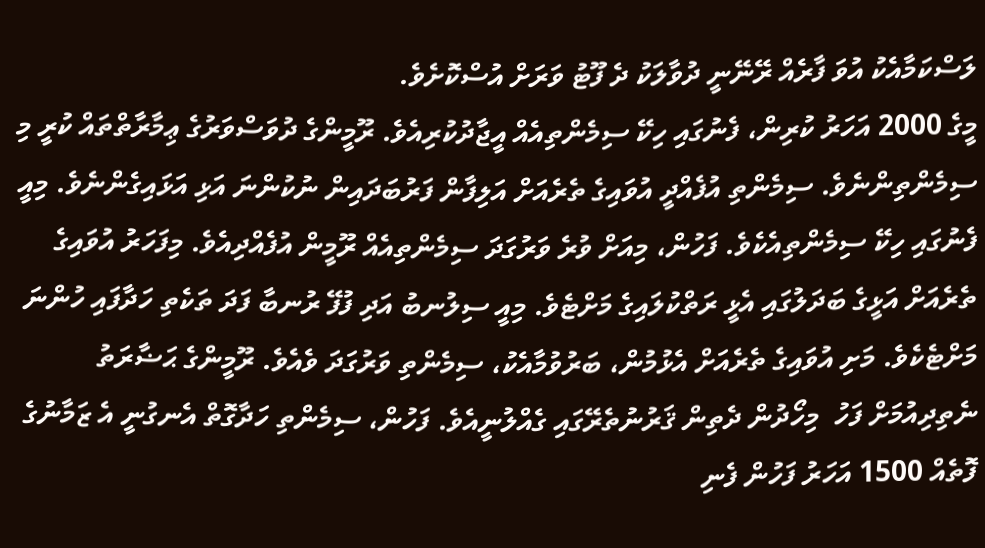ލަސްކަމާއެކު އުވަ ފާރެއް ރޭނޭނީ ދުވާލަކު ދެ ފޫޓު ވަރަށް އުސްކޮށެވެ.
މީގެ 2000 އަހަރު ކުރިން، ފެނުގައި ހިކޭ ސިމެންތިއެއް އީޖާދުކުރިއެވެ. ރޫމީންގެ ދުވަސްވަރުގެ ޢިމާރާތްތައް ކުރީ މި ސިމެންތިންނެވެ. ސިމެންތި އުފެއްދީ އުވައިގެ ތެރެއަށް އަލިފާން ފަރުބަދައިން ނުކުންނަ އަޅި އަޅައިގެންނެވެ. މިއީ ފެނުގައި ހިކޭ ސިމެންތިއެކެވެ. ފަހުން، މިއަށް ވުރެ ވަރުގަދަ ސިމެންތިއެއް ރޫމީން އުފެއްދިއެވެ. މިފަހަރު އުވައިގެ ތެރެއަށް އަޅީގެ ބަދަލުގައި އެޅީ ރަތްކުލައިގެ މަށްޓެވެ. މިއީ ސިލުނބު އަދި ފުފޭ ރުނބާ ފަދަ ތަކެތި ހަދާފައި ހުންނަ މަށްޓެކެވެ. މަށި އުވައިގެ ތެރެއަށް އެޅުމުން، ބަރުވުމާއެކު، ސިމެންތި ވަރުގަދަ ވެއެވެ. ރޫމީންގެ ޙަޟާރަތު ނެތިދިއުމަށް ފަހު  މިހޯދުން ދެތިން ޤަރުނުތެރޭގައި ގެއްލުނީއެވެ. ފަހުން، ސިމެންތި ހަދާގޮތް އެނގުނީ އެ ޒަމާނުގެ ފޮތެއް 1500 އަހަރު ފަހުން ފެނި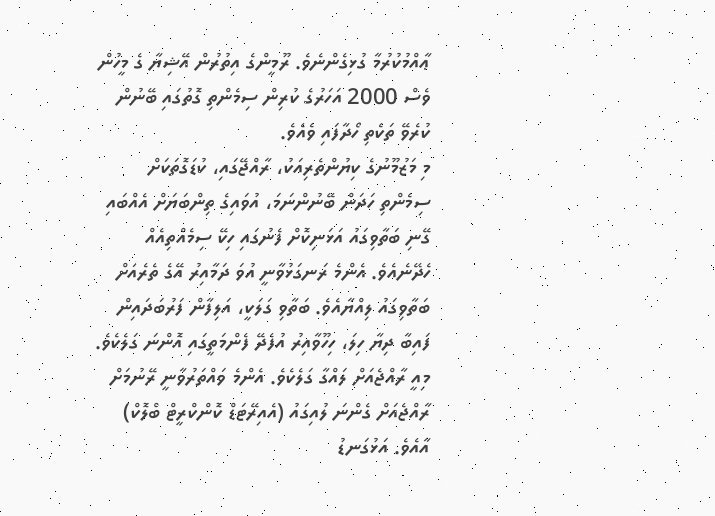ޢާއްމުކުރުމާ ގުޅިގެންނެވެ. ރޫމީންގެ އިތުރުން އޭޝިޔާ ގެ މީހުން ވެސް 2000 އަހަރުގެ ކުރިން ސިމެންތި ގޮތުގައި ބޭނުން ކުރެވޭ ތަކެތި ހޯދާފައި ވެއެވެ.
މި މަޒުމޫނުގެ ކިޔުންތެރިއަކު، ރާއްޖޭގައި، ކުޑަގޮތަކަށް ސިމެންތި ހަދަން ބޭނުންނަމަ، އުވައިގެ ތިންބަޔަށް އެއްބައި ގޭނި ބަތާވިގައު އަޅަނިކޮށް ފެނުގައި ހިކޭ ސިމެއްތިއެއް ހެދޭނެއެވެ. އެންމެ ރަނގަޅުވާނީ އުވަ ދަމާއިރު އޭގެ ތެރެއަށް ބަތާވިގައު ލިއްޔާއެވެ. ބަތާވި ގަލަކީ، އަލިފާން ފަރުބަދައިން ފައިބާ ދިޔާ ހިލަ، ހިހޫވާއިރު އުފެދޭ ފެންމަތީގައި އޮންނަ ގަލެކެވެ. މިއީ ރާއްޖެއަށް ލައްގާ ގަލެކެވެ. އެންމެ ވައްތަރުވާނީ ރޭނުމަށް ރާއްޖެއަށް ގެންނަ ލުއިގައު (އެއިރޭޓަޑް ކޮންކްރީޓް ބްލޮކް) އާއެވެ. އަޅުގަނޑު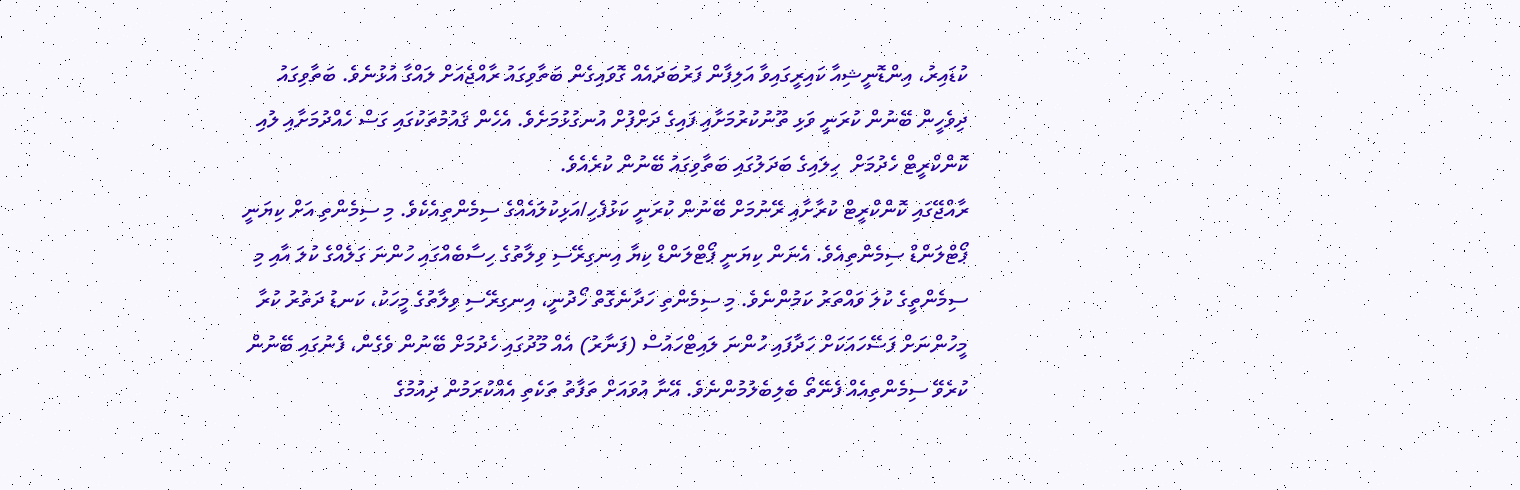ކުޑައިރު، އިންޑޮނީޝިއާ ކައިރީގައިވާ އަލިފާން ފަރުބަދައެއް ގޮވައިގެން ބަތާވިގައު ރާއްޖެއަށް ލައްގާ އުޅުނެވެ. ބަތާވިގައު ދިވެހީން ބޭނުން ކުރަނީ ވަޅި ތޫނުކުރުމަށާއި ފައިގެ ދަށްފުށް އުނގުޅުމަށެވެ. އެހެން ޤައުމުތަކުގައި ގަސް ހެއްދުމަށާއި ލުއި ކޮންކްރީޓް ހެދުމަށް  ހިލައިގެ ބަދަލުގައި ބަތާވިގައު ބޭނުން ކުރެއެވެ.
ރާއްޖޭގައި ކޮންކްރީޓް ކުރާށާއި ރޭނުމަށް ބޭނުން ކުރަނީ ކަޅުފެހި/އަޅިކުލައެއްގެ ސިމެންތިއެކެވެ. މި ސިމެންތި އަށް ކިޔަނީ ޕޯޓްލަންޑް ސިމެންތިއެވެ. އެނަން ކިޔަނީ ޕޯޓްލަންޑް ކިޔާ އިނގިރޭސި ވިލާތުގެ ހިސާބެއްގައި ހުންނަ ގަލެއްގެ ކުލަ އާއި މި ސިމެންތީގެ ކުލަ ވައްތަރު ކަމުންނެވެ. މި ސިމެންތި ހަދާނެގޮތް ހޯދުނީ، އިނގިރޭސި ވިލާތުގެ މީހަކު، ކަނޑު ދަތުރު ކުރާ މީހުންނަށް ފަސޭހައަކަށް ހަދާފައި ހުންނަ ލައިޓްހައުސް (ފަނާރު) އެއް މޫދުގައި ހެދުމަށް ބޭނުން ވެގެން، ފެނުގައި ބޭނުން ކުރެވޭ ސިމެންތިއެއް ފެނޭތޯ ބެލިބެލުމުންނެވެ. އޭނާ އުވައަށް ތަފާތު ތަކެތި އެއްކުރަމުން ދިއުމުގެ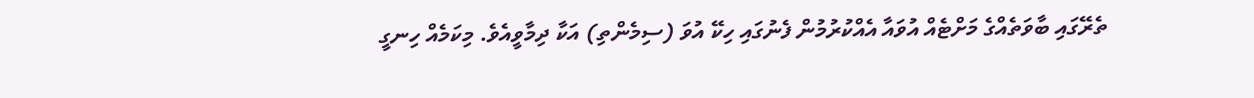ތެރޭގައި ބާވަތެއްގެ މަށްޓެއް އުވައާ އެއްކުރުމުން ފެނުގައި ހިކޭ އުވަ (ސިމެންތި) އަކާ ދިމާވީއެވެ. މިކަމެއް ހިނގީ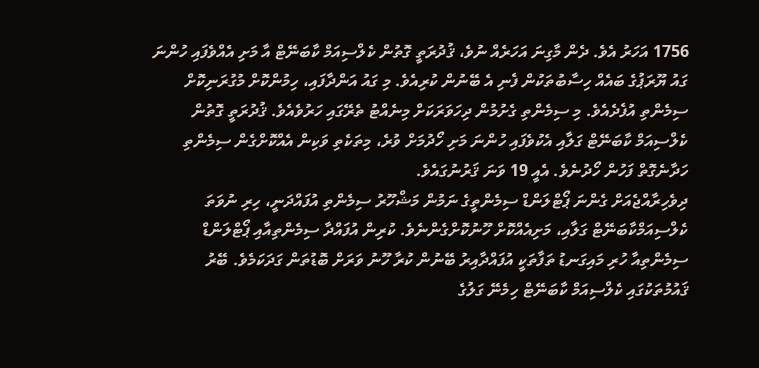1756 އަހަރު އެވެ. ދެން މާގިނަ އަހަރެއް ނުވެ، ޤުދުރަތީ ގޮތުން ކެލްސިއަމް ކާބަނޭޓް އާ މަށި އެއްވެފައި ހުންނަ ގައު ޔޫރަޕުގެ ބައެއް ހިސާބުތަކުން ފެނި އެ ބޭނުން ކުރިއެވެ. މި ގައު އަންދާފައި، ހިމުންކޮށް މުގުރަނިކޮށް ސިމެންތި އުފެދެއެވެ. މި ސިމެންތި ގެށުމުން ދިހަވަރަކަށް މިނެއްޓު ތެރޭގައި ހަރުވެއެވެ. ޤުދުރަތީ ގޮތުން ކެލްސިއަމް ކާބަނޭޓް ގަލާއި އެކުވެފައި ހުންނަ މަށި ހޯދުމަށް ވުރެ، މިތަކެތި ވަކިން އެއްކޮށްގެން ސިމެންތި ހަދާނެގޮތް ފަހުން ހޯދުނެވެ. އެއީ 19 ވަނަ ޤަރުނުގައެވެ.
ދިވެހިރާއްޖެއަށް ގެންނަ ޕޯޓްލަންޑް ސިމެންތީގެ ނަމުން މަޝްހޫރު ސިމެންތި އުފައްދަނީ، ހިރި ނުވަތަ ކެލްސިއަމްކާބަނޭޓް ގަލާއި، މަށިއެއްކޮށް ހޫނުކޮށްގެންނެވެ. ކުރިން އުފައްދާ ސިމެންތިއާއި ޕޯޓްލަންޑް ސިމެންތިއާ ހުރި މައިގަނޑު ތަފާތަކީ އުފައްދާއިރު ބޭނުން ކުރާ ހޫނު ވަރަށް ބޮޑުތަން ގަދަކަމެވެ. ބޭރު ޤައުމުތަކުގައި ކެލްސިއަމް ކާބަނޭޓް ހިމެނޭ ގަލުގެ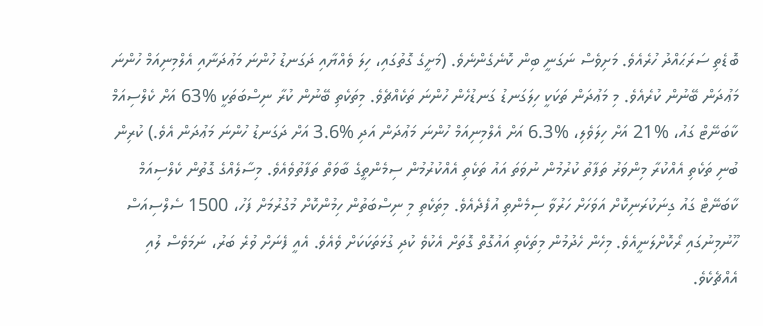ބޮޑެތި ސަރަޙައްދު ހުރެއެވެ. މަށިވެސް ނަގަނީ ބިން ކޮނެގެންނެވެ. (މަށީގެ ގޮތުގައި، ހިލަ ވެއްޔާއި ދަގަނޑު ހުންނަ މަޢުދަނާއި އެލްމިނިއަމް ހުންނަ މަޢުދަން ބޭނުން ކުރެއެވެ. މި މަޢުދަން ތަކަކީ ހިލަގަނޑު ގަނޑުހެން ހުންނަ ތަކެއްޗެވެ. މިތަކެތި ބޭނުން ކުރާ ނިސްބަތަކީ %63 އަށް ކެލްސިއަމް ކާބަނޭޓް ގައު، %21 އަށް ހިލަވެލި، %6.3 އަށް އެލްމިނިއަމް ހުންނަ މަޢުދަން އަދި %3.6 އަށް ދަގަނޑު ހުންނަ މަޢުދަން އެވެ.) ކުރިން ބުނި ތަކެތި އެއްކުރާ މިންވަރު ތަފާތު ކުރުމުން ނުވަތަ އައު ތަކެތި އެއްކުރުމުން ސިމެންތީގެ ބާވަތް ތަފާތުވެއެވެ. މިސާލެއްގެ ގޮތުން ކެލްސިއަމް ކާބަނޭޓް ގައު ގިނަކުރަނިކޮށް އަވަހަށް ހަރުވާ ސިމެންތި އުފެދެއެވެ. މިތަކެތި މި ނިސްބަތުން ހިމުންކޮށް މުގުރުމަށް ފަހު، 1500 ސެލްސިއަސް ހޫނުމިނުގައި ރޯކޮށްލަނީއެވެ. މިހެން ހެދުމުން މިތަކެތި އައުގޮތް ގޮތަށް އެކުވެ ކުދި ގުޅަތަކަކަށް ވެއެވެ. އެއީ ފެނަށް ވުރެ ބަރު، ނަމަވެސް ލުއި އެއްޗެކެވެ.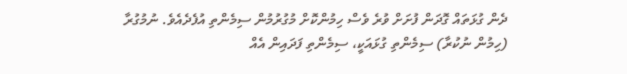ދެން ގުޅަތައް ގޮދަން ފުށަށް ވުރެ ވެސް ހިމުންކޮށް މުގުރުމުން ސިމެންތި އުފެދެއެވެ. ނުމުގުރާ (ހިމުން ނުކުރާ) ސިމެންތި ގުޅައަކީ، ސިމެންތި ފަދައިން އެއް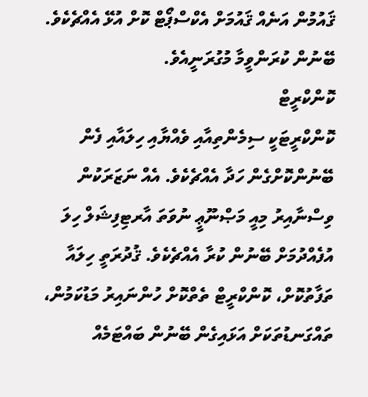ޤައުމުން އަނެއް ޤައުމަށް އެކްސްޕޯޓް ކޮށް އުޅޭ އެއްޗެކެވެ. ބޭނުން ކުރަންވީމާ މުގުރަނީއެވެ.
ކޮންކްރީޓް
ކޮންކްރީޓަކީ ސިމެންތިއާއި ވެއްޔާއި ހިލައާއި ފެން ބޭނުންކޮށްގެން ހަދާ އެއްޗެކެވެ. އެއް ނަޒަރަކުން ވިސްނާއިރު މިއީ މަޞްނޫޢީ ނުވަތަ އާރޓިފިޝަލް ހިލަ އުފެއްދުމަށް ބޭނުން ކުރާ އެއްޗެކެވެ. ޤުދުރަތީ ހިލައާ ތަފާތުކޮށް، ކޮންކްރީޓް ތެތްކޮށް ހުންނައިރު މަޑުކަމުން، ތައްގަނޑުތަކަށް އަޅައިގެން ބޭނުން ބައްޓަމެއް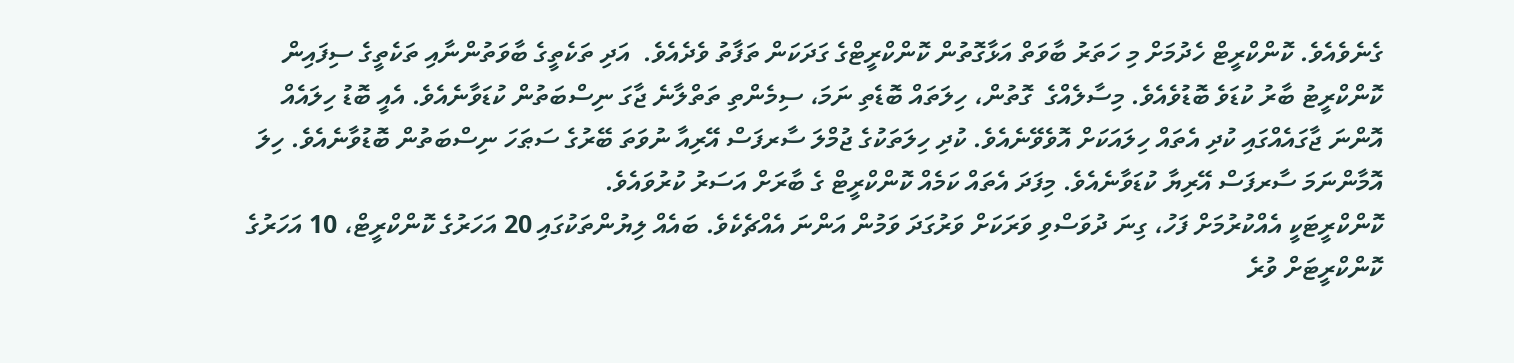ގެނެވެއެވެ. ކޮންކްރީޓް ހެދުމަށް މި ހަތަރު ބާވަތް އަޅާގޮތުން ކޮންކްރީޓްގެ ގަދަކަން ތަފާތު ވެދެއެވެ.  އަދި ތަކެތީގެ ބާވަތުންނާއި ތަކެތީގެ ސިފައިން ކޮންކްރީޓު ބާރު ކުޑަވެ ބޮޑުވެއެވެ. މިސާލެއްގެ  ގޮތުން، ހިލަތައް ބޮޑެތި ނަމަ، ސިމެންތި ތަތްލާނެ ޖާގަ ނިސްބަތުން ކުޑަވާނެއެވެ. އެއީ ބޮޑު ހިލައެއް އޮންނަ ޖާގައެއްގައި ކުދި އެތައް ހިލައަކަށް އޮވެވޭނެއެވެ. ކުދި ހިލަތަކުގެ ޖުމްލަ ސާރފަސް އޭރިއާ ނުވަތަ ބޭރުގެ ސަޠަހަ ނިސްބަތުން ބޮޑުވާނެއެވެ. ހިލަ އޮމާންނަމަ ސާރފަސް އޭރިޔާ ކުޑަވާނެއެވެ. މިފަދަ އެތައް ކަމެއް ކޮންކްރީޓް ގެ ބާރަށް އަސަރު ކުރުވައެވެ.
ކޮންކްރީޓަކީ އެއްކުރުމަށް ފަހު، ގިނަ ދުވަސްވި ވަރަކަށް ވަރުގަދަ ވަމުން އަންނަ އެއްޗެކެވެ. ބައެއް ލިޔުންތަކުގައި 20 އަހަރުގެ ކޮންކްރީޓް، 10 އަހަރުގެ ކޮންކްރީޓަށް ވުރެ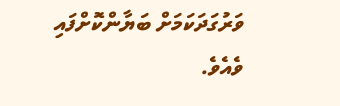ވަރުގަދަކަމަށް ބަޔާންކޮށްފައި ވެއެވެ.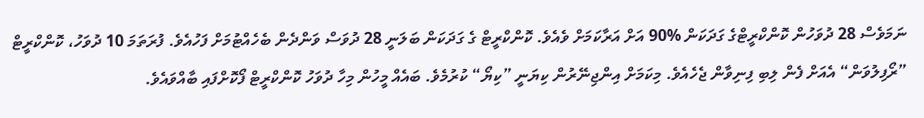ނަމަވެސް 28 ދުވަހުން ކޮންކްރީޓްގެ ގަދަކަން %90 އަށް އަރާކަމަށް ވެއެވެ. ކޮންކްރީޓް ގެ ގަދަކަން ބަލަނީ 28 ދުވަސް ވަންދެން ބެހެއްޓުމަށް ފަހުއެވެ. ފުރަތަމަ 10 ދުވަހު، ކޮންކްރީޓް ”ރޯފިލުވަން“ އެއަށް ފެން ލިބި ފިނިވާން ޖެހެއެވެ. މިކަމަށް އިންޖިނޭރުން ކިޔަނީ ”ކިޔޯ“ ކުރުމެވެ. ބައެއް މީހުން މިހާ ދުވަހު ކޮންކްރީޓް ފޯކޮށްފައި ބާއްވައެވެ.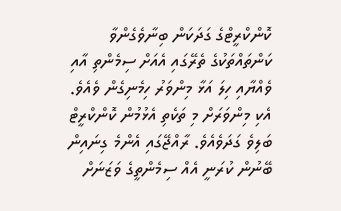ކޮންކްރީޓްގެ ގަދަކަން ބިނާވެގެންވާ ކަންތައްތަކުގެ ތެރޭގައި އެއަށް ސިމެންތި އާއި ވެއްޔާއި ހިލަ އަޅާ މިންވަރު ހިމެނިގެން ވެއެވެ. އެކި މިންވަރަށް މި ތަކެތި އެޅުމުން ކޮންކްރީޓް ބަލިވެ ގަދަވެއެވެ. ރާއްޖޭގައި އެންމެ ގިނައިން ބޭނުން ކުރަނީ އެއް ސިމެންތީގެ ވަޒަނަށް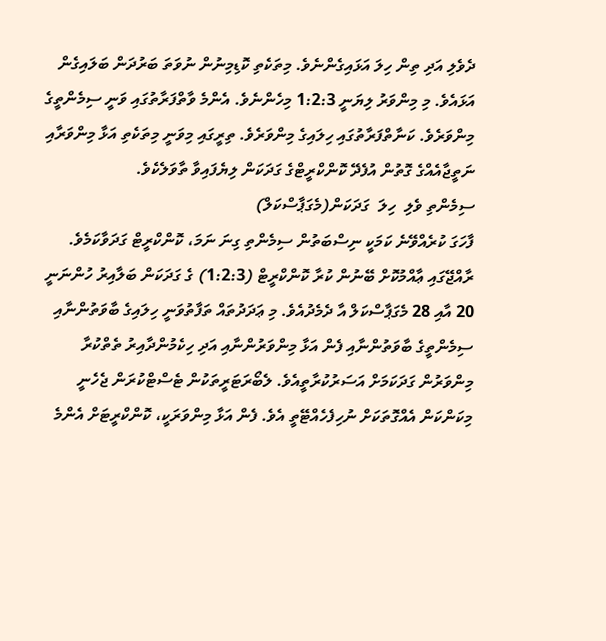ދެވެލި އަދި ތިން ހިލަ އަޅައިގެންނެވެ. މިތަކެތި ކޮޑިމިނުން ނުވަތަ ބަރުދަން ބަލައިގެން އަޅައެވެ. މި މިންވަރު ލިޔަނީ 1:2:3 މިހެންނެވެ. އެންމެ ވާތްފަރާތުގައި ވަނީ ސިމެންތީގެ މިންވަރެވެ. ކަނާތްފަރާތުގައި ހިލައިގެ މިންވަރެވެ. ތިރީގައި މިވަނީ މިތަކެތި އަޅާ މިންވަރާއި ނަތީޖާއެއްގެ ގޮތުން އުފެދޭ ކޮންކްރީޓްގެ ގަދަކަން ލިޔެފައިވާ ތާވަލެކެވެ.
ސިމެންތި ވެލި  ހިލަ  ގަދަކަން(މެގަޕާސްކަލް)
ފާހަގަ ކުރެއްވޭނެ ކަމަކީ ނިސްބަތުން ސިމެންތި ގިނަ ނަމަ، ކޮންކްރީޓް ގަދަވާކަމެވެ. ރާއްޖޭގައި ޢާއްމުކޮށް ބޭނުން ކުރާ ކޮންކްރީޓް (1:2:3) ގެ ގަދަކަން ބަލާއިރު ހުންނަނީ 20 އާއި 28 މެގަޕާސްކަލް އާ ދެމެދުއެވެ. މި ޢަދަދުތައް ތަފާތުވަނީ ހިލައިގެ ބާވަތުންނާއި ސިމެންތީގެ ބާވަތުންނާއި ފެން އަޅާ މިންވަރުންނާއި އަދި ހިކެމުންދާއިރު ތެތްކުރާ މިންވަރުން ގަދަކަމަށް އަސަރުކުރާތީއެވެ. ލެބޯރަޓަރީތަކުން ޓެސްޓްކުރަން ޖެހެނީ މިކަންކަން އެއްގޮތަކަށް ނުހިފެހެއްޓޭތީ އެވެ. ފެން އަޅާ މިންވަރަކީ، ކޮންކްރީޓަށް އެންމެ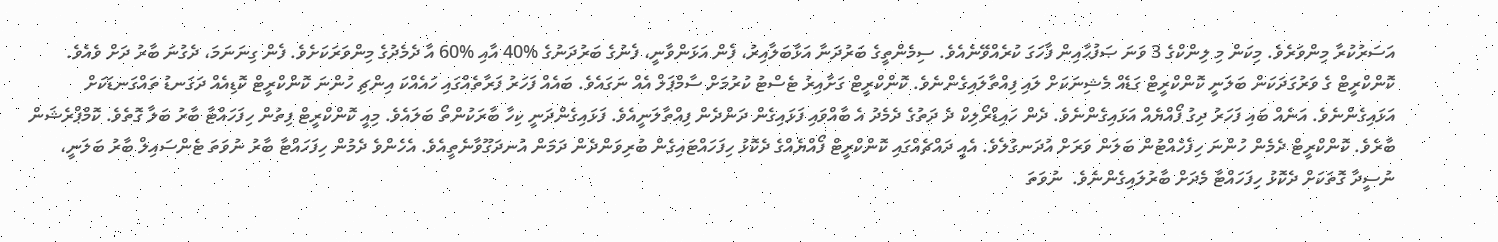އަސަރުކުރާ މިންވަރެވެ. މިކަން މި ލިންކްގެ 3 ވަނަ ޞަފުޙާއިން ފާހަގަ ކުރެއްވޭނެއެވެ. ސިމެންތީގެ ބަރުދަނާ އަޅާބަލާއިރު، ފެން އަޅަންވާނީ، ފެނުގެ ބަރުދަނުގެ %40 އާއި %60 އާ ދެމެދުގެ މިންވަރަކަށެވެ. ފެން ގިނަނަމަ، ދެގުނަ ބާރު ދަށް ވެއެވެ.
ކޮންކްރީޓް ގެ ވަރުގަދަކަން ބަލަނީ ކޮންކްރީޓް ގަޑެއް މެޝިނަކަށް ލައި ފިއްތާލައިގެންނެވެ. ކޮންކްރީޓް ގަށާއިރު ޓެސްޓު ކުރުމަށް ސާމްޕަލް އެއް ނަގައެވެ. ބައެއް ފަހަރު ފަރާތެއްގައި ހައެއްކަ އިންޗި ހުންނަ ކޮންކްރީޓް ކޮޑިއެއް ދަގަނޑު ތައްގަނޑަކަށް އަޅައިގެންނެވެ. އަނެއް ބައި ފަހަރު ދިގު ފޯއްޔެއް އަޅައިގެންނެވެ. ދެން ހައިޑްރޯލިކް ދެ ދަތުގެ ދެމެދު އެ ބާއްވައި ފަޅައިގެން ދަންދެން ފިއްތާލަނީއެވެ. ފަޅައިގެންދަނީ ކިހާ ބާރަކުންތޯ ބަލައެވެ. މިއީ ކޮންކްރީޓް ފިތުން ހިފަހައްޓާ ބާރު ބަލާ ގޮތެވެ. ކޮމްޕްރެޝަން ބާރެވެ. ކޮންކްރީޓް ދެމެން ހުންނަ ހިފެހެއްޓުން ބަލަން ވަރަށް އުދަނގުލެވެ. އެއީ ދައްޗެއްގައި ކޮންކްރީޓް ފޯއްޔެއްގެ ދެކޮޅު ހިފަހައްޓައިގެން ބުރިވަންދެން ދަމަން އުނދަގޫވާނެތީއެވެ. އެހެންވެ ދެމުން ހިފަހައްޓާ ބާރު ނުވަތަ ޓެންސައިލް ބާރު ބަލަނީ، ނުސީދާ ގޮތަކަށް ދެކޮޅު ހިފަހައްޓާ މެދަށް ބާރުލައިގެންނެވެ.  ނުވަތަ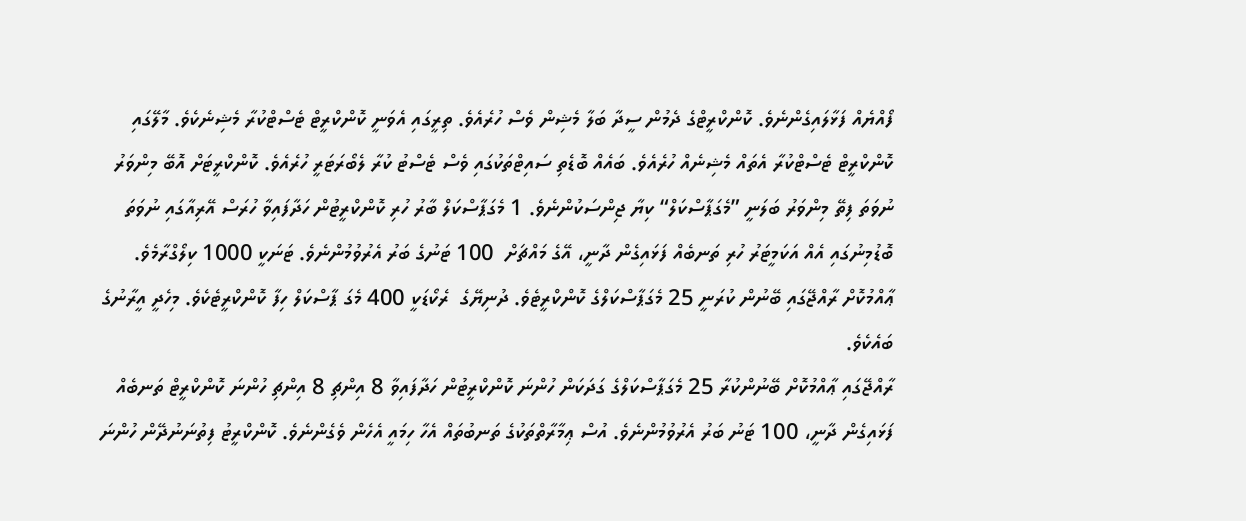ފޯއްޔެއް ފަޅާލައިގެންނެވެ. ކޮންކްރީޓްގެ ދެމުން ސީދާ ބަލާ މެޝިން ވެސް ހުރެއެވެ. ތިރީގައި އެވަނީ ކޮންކްރީޓް ޓެސްޓްކުރާ މެޝިނެކެވެ. މާލޭގައި ކޮންކްރީޓް ޓެސްޓްކުރާ އެތައް މެޝިނެއް ހުރެއެވެ. ބައެއް ބޮޑެތި ސައިޓްތަކުގައި ވެސް ޓެސްޓު ކުރާ ލެބޯރަޓަރީ ހުރެއެވެ. ކޮންކްރީޓަށް އޮބޭ މިންވަރު ނުވަތަ ފިތޭ މިންވަރު ބަލަނީ ”މެގަޕާސްކަލް“ ކިޔާ ޖިންސަކުންނެވެ. 1 މެގަޕާސްކަލް ބާރު ހުރި ކޮންކްރީޓުން ހަދާފައިވާ ހުރަސް އޭރިއާގައި ނުވަތަ ބޮޑުމިނުގައި އެއް އަކަމީޓަރު ހުރި ތަނބެއް ފަޅައިގެން ދާނީ، އޭގެ މައްޗަށް  100 ޓަނުގެ ބަރު އެރުވުމުންނެވެ. ޓަނަކީ 1000 ކިލޯގްރާމެވެ. ޢާއްމުކޮށް ރާއްޖޭގައި ބޭނުން ކުރަނީ 25 މެގަޕާސްކަލްގެ ކޮންކްރީޓެވެ. ދުނިޔޭގެ  ރެކޯޑަކީ 400 މެގަ ޕާސްކަލް ހިފާ ކޮންކްރީޓެކެވެ. މިހެދީ އީރާނުގެ ބައެކެވެ.
ރާއްޖޭގައި ޢާއްމުކޮށް ބޭނުންކުރާ 25 މެގަޕާސްކަލްގެ ގަދަކަން ހުންނަ ކޮންކްރީޓުން ހަދާފައިވާ 8 އިންޗި 8 އިންޗި ހުންނަ ކޮންކްރީޓް ތަނބެއް ފަޅައިގެން ދާނީ، 100 ޓަނު ބަރު އެރުވުމުންނެވެ. އުސް ޢިމާރާތްތަކުގެ ތަނބުތައް އެހާ ހިމައީ އެހެން ވެގެންނެވެ. ކޮންކްރީޓު ފިތުނަނުދޭން ހުންނަ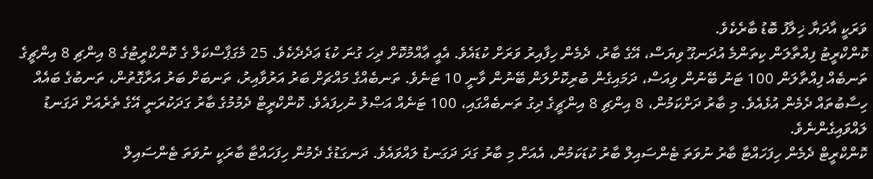ވަރަކީ އާދަޔާ ޚިލާފު ބޮޑު ބާރެކެވެ.
ކޮންކްރީޓު ފިއްތާލަން ކިތަންމެ އުދަނގޫ ވިޔަސް، އޭގެ ބާރު، ދެމެން ހިފާއިރު ވަރަށް ކުޑައެވެ. އެއީ ޢާއްމުކޮށް ދިހަ ގުނަ ކުޑަ ޢަދެދެކެވެ. 25 މެގަޕާސްކަލް ގެ ކޮންކްރީޓުގެ 8 އިންޗި 8 އިންޗީގެ ތަނބެއް ފިއްތާލަން 100 ޓަނު ބޭނުން ވިއަސް، ދަމައިގެން ބުރިކޮށްލަން ބޭނުން ވާނީ 10 ޓަނެވެ. ތަނބެއްގެ މައްޗަށް ބަރު އަރުވާއިރު، ތަނބަށް ބަރު އަރާގޮތުން، ތަނބުގެ ބައެއް ހިސާބުތައް ދެމެން އުޅެއެވެ. މި ބާރު ދަށްކަމުން، 8 އިންޗި 8 އިންޗީގެ ދިގު ތަނބެއްގައި، 100 ޓަނެއް އަޞްލު ނުހިފައެވެ. ކޮންކްރީޓް ދެމުމުގެ ބާރު ގަދަކުރަނީ އޭގެ ތެރެއަށް ދަގަނޑު ލައްވައިގެންނެވެ.
ކޮންކްރީޓް ދެމެން ހިފަހައްޓާ ބާރު ނުވަތަ ޓެންސައިލް ބާރު ކުޑަކަމުން، އެއަށް މި ބާރު ގަދަ ދަގަނޑު ލައްވައެވެ. ދަނގަޑުގެ ދެމުން ހިފަހައްޓާ ބާރަކީ ނުވަތަ ޓެންސައިލް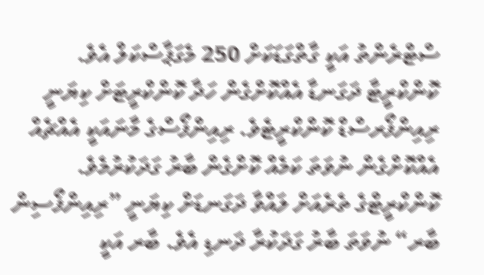ސްޓްރެންތު އަކީ ގާތްގަޑަކަށް 250 މެގަޕާސްކަލް އެވެ. ކޮންކްރީޓާ ދަގަނޑާ އެއްކޮށްގެން ހަދާ ކޮންކްރީޓަށް ކިޔަނީ ރިއިންފޯރސްޑް ކޮންކްރީޓެވެ. ރިއިންފޯސްގެ މާނައަކީ އެއްޗެއް އެއްކޮށްގެން ނުވަތަ ކަމެއް ކޮށްގެން ބާރު ގަދަކުރުމެވެ. ކޮންކްރީޓްގެ ތެރެއަށް ލައްވާ ދަގަނޑަށް ކިޔަނީ ”ރިއިންފޯސިން ބާރ“ ނުވަތަ ބާރު ގަދަކުރާ ދަނޑި އެވެ. ބާރ އަކީ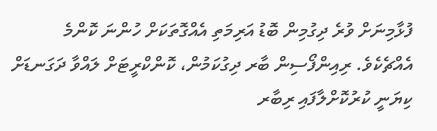ފުޅާމިނަށް ވުރެ ދިގުމިން ބޮޑު އަރިމަތި އެއްގޮތަކަށް ހުންނަ ކޮންމެ އެއްޗެކެވެ. ރިއިންފޯސިން ބާރ ދިގުކަމުން، ކޮންކްރީޓަށް ލައްވާ ދަގަނޑަށް ކިޔަނީ ކުރުކޮށްލާފައި ރިބާރ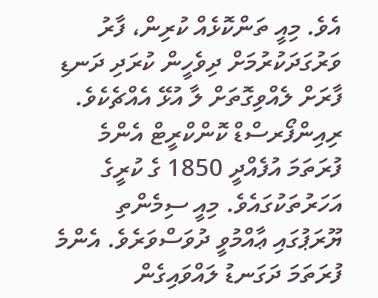އެވެ. މިއީ ތަންކޮޅެއް ކުރިން، ފާރު ވަރުގަދަކުރުމަށް ދިވެހީން ކުރަދި ދަނޑި ފާރަށް ލެއްވިގޮތަށް ލާ އުޅޭ އެއްޗެކެވެ.
ރިއިންފޯރސްޑް ކޮންކްރީޓް އެންމެ ފުރަތަމަ އުފެއްދީ 1850 ގެ ކުރީގެ އަހަރުތަކުގައެވެ. މިއީ ސިމެންތި ޔޫރަޕުގައި ޢާއްމުވީ ދުވަސްވަރެވެ. އެންމެ ފުރަތަމަ ދަގަނޑު ލައްވައިގެން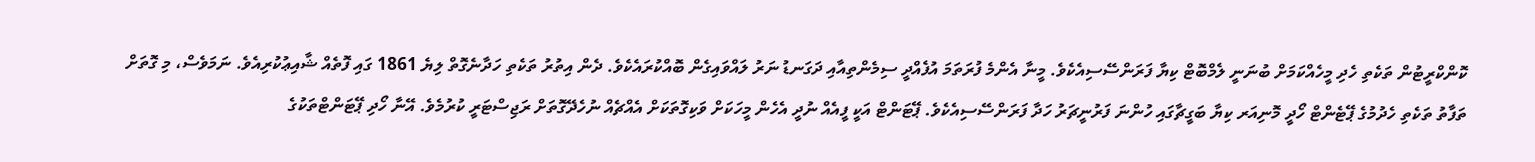ކޮންކްރީޓުން ތަކެތި ހެދި މީހެއްކަމަށް ބުނަނީ ލެމްބޮޓް ކިޔާ ފަރަންސޭސިއެކެވެ. މީނާ އެންމެ ފުރަތަމަ އުފެއްދީ ސިމެންތިއާއި ދަގަނޑު ނަރު ލައްވައިގެން ބޮއްކުރައެކެވެ. ދެން އިތުރު ތަކެތި ހަދާނެގޮތް ލިޔެ 1861 ގައި ފޮތެއް ޝާއިޢުކުރިއެވެ. ނަމަވެސް، މި ގޮތަށް ތަފާތު ތަކެތި ހެދުމުގެ ޕޭޓެންޓް ހޯދީ މޮނިއަރ ކިޔާ ބަގީޗާގައި ހުންނަ ފަރުނީޗަރު ހަދާ ފަރަންސޭސިއެކެވެ. ޕޭޓަންޓް އަކީ ފީއެއް ނުދީ އެހެން މީހަކަށް ވަކިގޮތަކަށް އެއްޗެއް ނުހެދޭގޮތަށް ރަޖިސްޓަރީ ކުރުމެވެ. އޭނާ ހޯދި ޕޭޓަންޓްތަކުގެ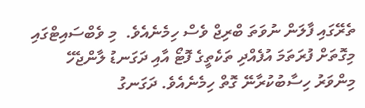ތެރޭގައި ފާލަން ނުވަތަ ބްރިޖް ވެސް ހިމެނެއެވެ.  މި ވެބްސައިޓްގައި މިގޮތަށް ފުރަތަމަ އުފެއްދި ތަކެތީގެ ފޮޓޯ އާއި ދަގަނޑު ލާންޖެހޭ މިންވަރު ހިސާބުކުރާނޭ ގޮތް ހިމެނެއެވެ. ދަގަނގު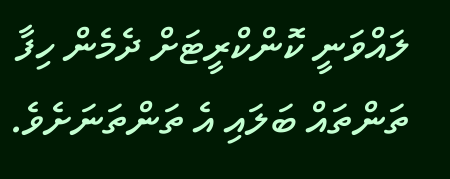ލައްވަނީ ކޮންކްރީޓަށް ދެމެން ހިފާ ތަންތައް ބަލައި އެ ތަންތަނަށެވެ.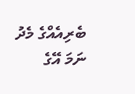ބެރިއެއްގެ މެދު ނަމަ އޭގެ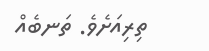ތިރިއަށެވެ. ތަނބެއް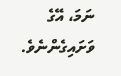ނަމަ، އޭގެ ވަށައިގެންނެވެ.